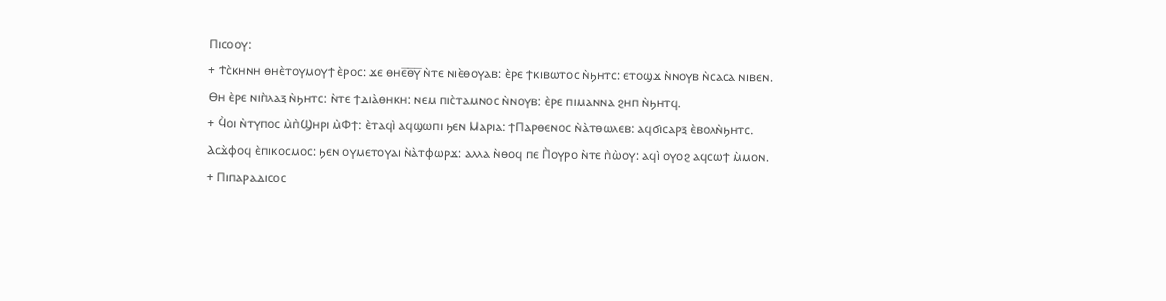Ⲡⲓⲥⲟⲟⲩ:
+ Ϯⲥ̀ⲕⲏⲛⲏ ⲑⲏⲉ̀ⲧⲟⲩⲙⲟⲩϯ ⲉ̀ⲣⲟⲥ: ϫⲉ ⲑⲏⲉ̅ⲑ̅ⲩ̅ ⲛ̀ⲧⲉ ⲛⲓⲉ̀ⲑⲟⲩⲁⲃ: ⲉ̀ⲣⲉ ϯⲕⲓⲃⲱⲧⲟⲥ ⲛ̀ϧⲏⲧⲥ: ⲉⲧⲟϣϫ ⲛ̀ⲛⲟⲩⲃ ⲛ̀ⲥⲁⲥⲁ ⲛⲓⲃⲉⲛ.
Ⲑⲏ ⲉ̀ⲣⲉ ⲛⲓⲡ̀ⲗⲁⲝ ⲛ̀ϧⲏⲧⲥ: ⲛ̀ⲧⲉ ϯⲇⲓⲁ̀ⲑⲏⲕⲏ: ⲛⲉⲙ ⲡⲓⲥ̀ⲧⲁⲙⲛⲟⲥ ⲛ̀ⲛⲟⲩⲃ: ⲉ̀ⲣⲉ ⲡⲓⲙⲁⲛⲛⲁ ϩⲏⲡ ⲛ̀ϧⲏⲧϥ.
+ Ϥ̀ⲟⲓ ⲛ̀ⲧⲩⲡⲟⲥ ⲙ̀ⲡ̀Ϣⲏⲣⲓ ⲙ̀Ⲫϯ: ⲉ̀ⲧⲁϥⲓ̀ ⲁϥϣⲱⲡⲓ ϧⲉⲛ Ⲙⲁⲣⲓⲁ: ϯⲠⲁⲣⲑⲉⲛⲟⲥ ⲛ̀ⲁ̀ⲧⲑⲱⲗⲉⲃ: ⲁϥϭⲓⲥⲁⲣⲝ ⲉ̀ⲃⲟⲗⲛ̀ϧⲏⲧⲥ.
Ⲁⲥϫ̀ⲫⲟϥ ⲉ̀ⲡⲓⲕⲟⲥⲙⲟⲥ: ϧⲉⲛ ⲟⲩⲙⲉⲧⲟⲩⲁⲓ ⲛ̀ⲁ̀ⲧⲫⲱⲣϫ: ⲁⲗⲗⲁ ⲛ̀ⲑⲟϥ ⲡⲉ Ⲡ̀ⲟⲩⲣⲟ ⲛ̀ⲧⲉ ⲡ̀ⲱ̀ⲟⲩ: ⲁϥⲓ̀ ⲟⲩⲟϩ ⲁϥⲥⲱϯ ⲙ̀ⲙⲟⲛ.
+ Ⲡⲓⲡⲁⲣⲁⲇⲓⲥⲟⲥ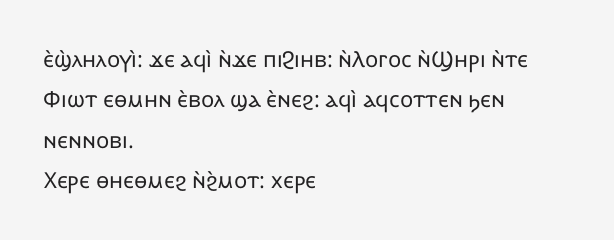ⲉ̀ϣ̀ⲗⲏⲗⲟⲩⲓ̀: ϫⲉ ⲁϥⲓ̀ ⲛ̀ϫⲉ ⲡⲓϨⲓⲏⲃ: ⲛ̀Ⲗⲟⲅⲟⲥ ⲛ̀Ϣⲏⲣⲓ ⲛ̀ⲧⲉ Ⲫⲓⲱⲧ ⲉⲑⲙⲏⲛ ⲉ̀ⲃⲟⲗ ϣⲁ ⲉ̀ⲛⲉϩ: ⲁϥⲓ̀ ⲁϥⲥⲟⲧⲧⲉⲛ ϧⲉⲛ ⲛⲉⲛⲛⲟⲃⲓ.
Ⲭⲉⲣⲉ ⲑⲏⲉⲑⲙⲉϩ ⲛ̀ϩ̀ⲙⲟⲧ: ⲭⲉⲣⲉ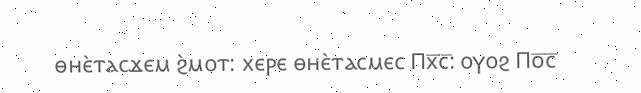ⲑⲏⲉ̀ⲧⲁⲥϫⲉⲙ ϩ̀ⲙⲟⲧ: ⲭⲉⲣⲉ ⲑⲏⲉ̀ⲧⲁⲥⲙⲉⲥ Ⲡⲭ̅ⲥ̅: ⲟⲩⲟϩ Ⲡⲟ̅ⲥ̅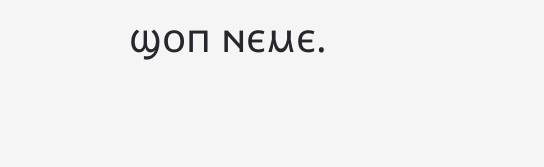ϣⲟⲡ ⲛⲉⲙⲉ.